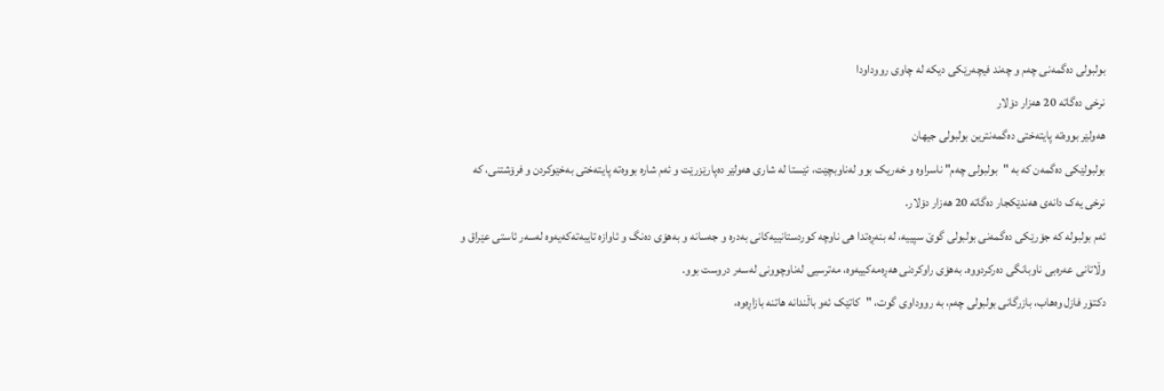بولبولی دەگمەنی چەم و چەند فیچەرێکی دیکە لە چاوی رووداودا
نرخی دەگاتە 20 هەزار دۆلار
هەولێر بووەتە پایتەختی دەگمەنترین بولبولی جیهان
بولبولێکی دەگمەن کە بە "بولبولی چەم" ناسراوە و خەریک بوو لەناوبچێت، ئێستا لە شاری هەولێر دەپارێزرێت و ئەم شارە بووەتە پایتەختی بەخێوکردن و فرۆشتنی، کە نرخی یەک دانەی هەندێکجار دەگاتە 20 هەزار دۆلار.
ئەم بولبولە کە جۆرێکی دەگمەنی بولبولی گوێ سپییە، لە بنەڕەتدا هی ناوچە کوردستانییەکانی بەدرە و جەسانە و بەهۆی دەنگ و ئاوازە تایبەتەکەیەوە لەسەر ئاستی عێراق و وڵاتانی عەرەبی ناوبانگی دەرکردووە. بەهۆی راوکردنی هەڕەمەکییەوە، مەترسیی لەناوچوونی لەسەر دروست بوو.
دکتۆر فازل وەهاب، بازرگانی بولبولی چەم، بە رووداوی گوت، "کاتێک ئەو باڵندانە هاتنە بازاڕەوە،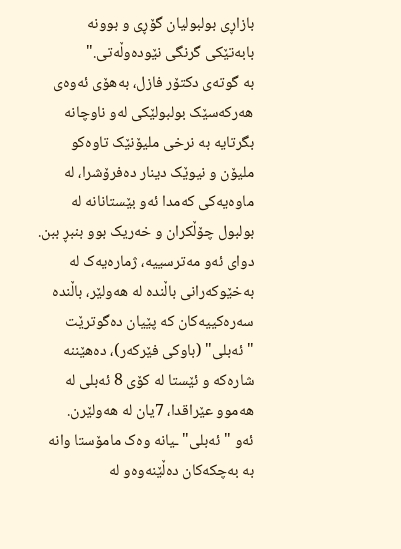بازاڕی بولبولیان گۆڕی و بوونە بابەتێکی گرنگی نێودەوڵەتی."
بە گوتەی دکتۆر فازل، بەهۆی ئەوەی هەرکەسێک بولبولێکی لەو ناوچانە بگرتایە بە نرخی ملیۆنێک تاوەکو ملیۆن و نیوێک دینار دەفرۆشرا، لە ماوەیەکی کەمدا ئەو بێستانانە لە بولبول چۆڵکران و خەریک بوو بنبڕ ببن.
دوای ئەو مەترسییە، ژمارەیەک لە بەخێوکەرانی باڵندە لە هەولێر، باڵندە سەرەکییەکان کە پێیان دەگوترێت "ئەبلی" (باوکی فێرکەر)، دەهێننە شارەکە و ئێستا لە کۆی 8 ئەبلی لە هەموو عێراقدا، 7یان لە هەولێرن.
ئەو "ئەبلی"ـیانە وەک مامۆستا وانە بە بەچکەکان دەڵێنەوەو لە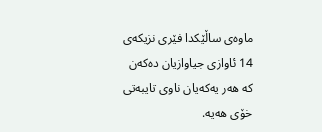ماوەی ساڵێکدا فێری نزیکەی 14 ئاوازی جیاوازیان دەکەن کە هەر یەکەیان ناوی تایبەتی خۆی هەیە.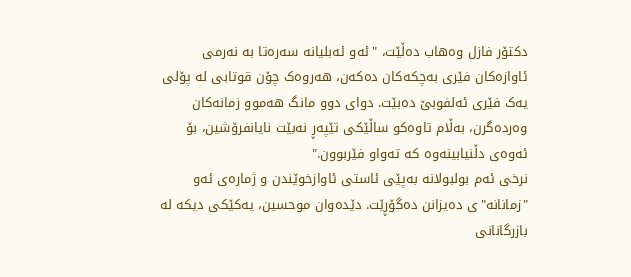دکتۆر فازل وەهاب دەڵێت، "ئەو ئەبلیانە سەرەتا بە نەرمی ئاوازەکان فێری بەچکەکان دەکەن، هەروەک چۆن قوتابی لە پۆلی یەک فێری ئەلفوبێ دەبێت. دوای دوو مانگ هەموو زمانەکان وەردەگرن، بەڵام تاوەکو ساڵێکی تێپەڕ نەبێت نایانفرۆشین، بۆ ئەوەی دڵنیابینەوە کە تەواو فێربوون."
نرخی ئەم بولبولانە بەپێی ئاستی ئاوازخوێندن و ژمارەی ئەو "زمانانە"ی دەیزانن دەگۆڕێت. دێدەوان موحسین، یەکێکی دیکە لە بازرگانانی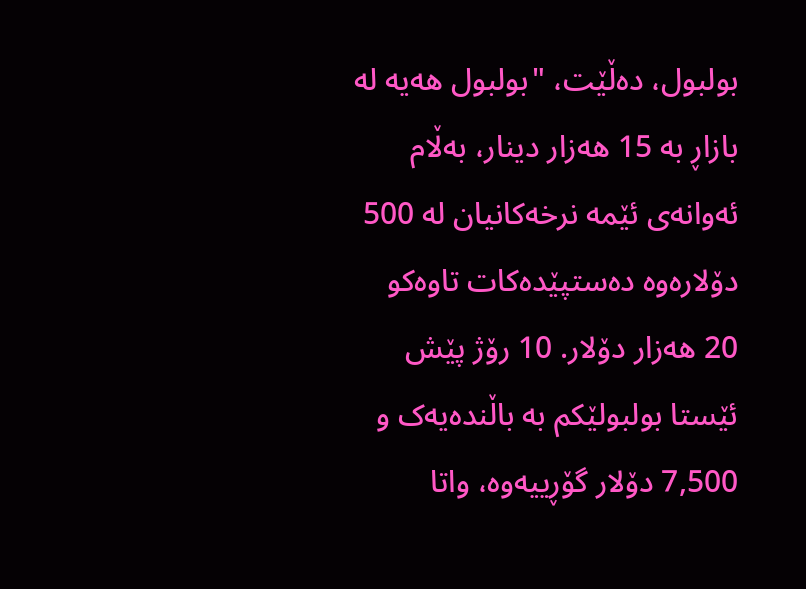بولبول، دەڵێت، "بولبول هەیە لە بازاڕ بە 15 هەزار دینار، بەڵام ئەوانەی ئێمە نرخەکانیان لە 500 دۆلارەوە دەستپێدەکات تاوەکو 20 هەزار دۆلار. 10 رۆژ پێش ئێستا بولبولێکم بە باڵندەیەک و 7,500 دۆلار گۆڕییەوە، واتا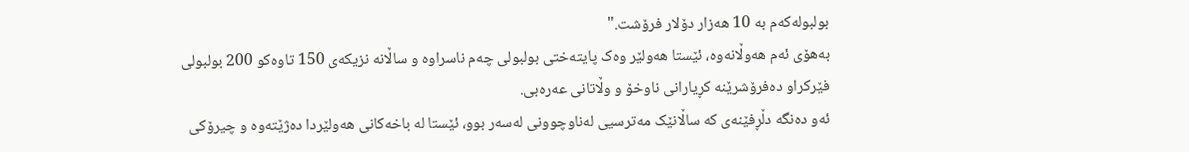بولبولەکەم بە 10 هەزار دۆلار فرۆشت."
بەهۆی ئەم هەوڵانەوە، ئێستا هەولێر وەک پایتەختی بولبولی چەم ناسراوە و ساڵانە نزیکەی 150 تاوەکو 200 بولبولی فێرکراو دەفرۆشرێنە کڕیارانی ناوخۆ و وڵاتانی عەرەبی.
ئەو دەنگە دڵڕفێنەی کە ساڵانێک مەترسیی لەناوچوونی لەسەر بوو، ئێستا لە باخەکانی هەولێردا دەژێتەوە و چیرۆکی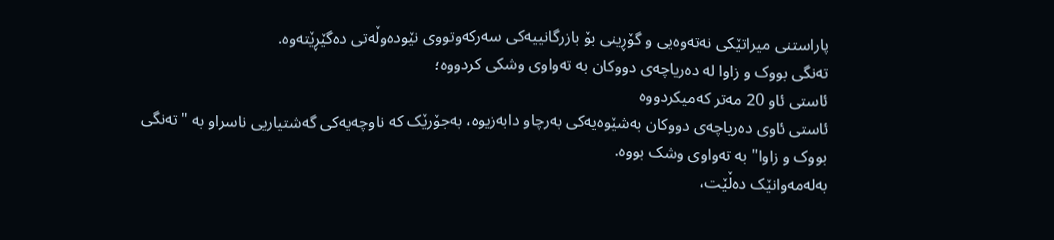پاراستنی میراتێکی نەتەوەیی و گۆڕینی بۆ بازرگانییەکی سەرکەوتووی نێودەوڵەتی دەگێڕێتەوە.
تەنگی بووک و زاوا لە دەریاچەی دووکان بە تەواوی وشکی کردووە؛
ئاستی ئاو 20 مەتر کەمیکردووە
ئاستی ئاوی دەریاچەی دووکان بەشێوەیەکی بەرچاو دابەزیوە، بەجۆرێک کە ناوچەیەکی گەشتیاریی ناسراو بە "تەنگی بووک و زاوا" بە تەواوی وشک بووە.
بەلەمەوانێک دەڵێت،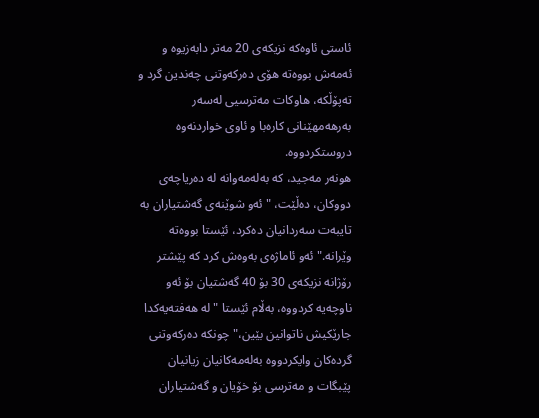ئاستی ئاوەکە نزیکەی 20 مەتر دابەزیوە و ئەمەش بووەتە هۆی دەرکەوتنی چەندین گرد و تەپۆڵکە، هاوکات مەترسیی لەسەر بەرهەمهێنانی کارەبا و ئاوی خواردنەوە دروستکردووە.
هونەر مەجید، کە بەلەمەوانە لە دەریاچەی دووکان، دەڵێت، "ئەو شوێنەی گەشتیاران بە تایبەت سەردانیان دەکرد، ئێستا بووەتە وێرانە." ئەو ئاماژەی بەوەش کرد کە پێشتر رۆژانە نزیکەی 30 بۆ 40 گەشتیان بۆ ئەو ناوچەیە کردووە، بەڵام ئێستا "لە هەفتەیەکدا جارێکیش ناتوانین بێین،" چونکە دەرکەوتنی گردەکان وایکردووە بەلەمەکانیان زیانیان پێبگات و مەترسی بۆ خۆیان و گەشتیاران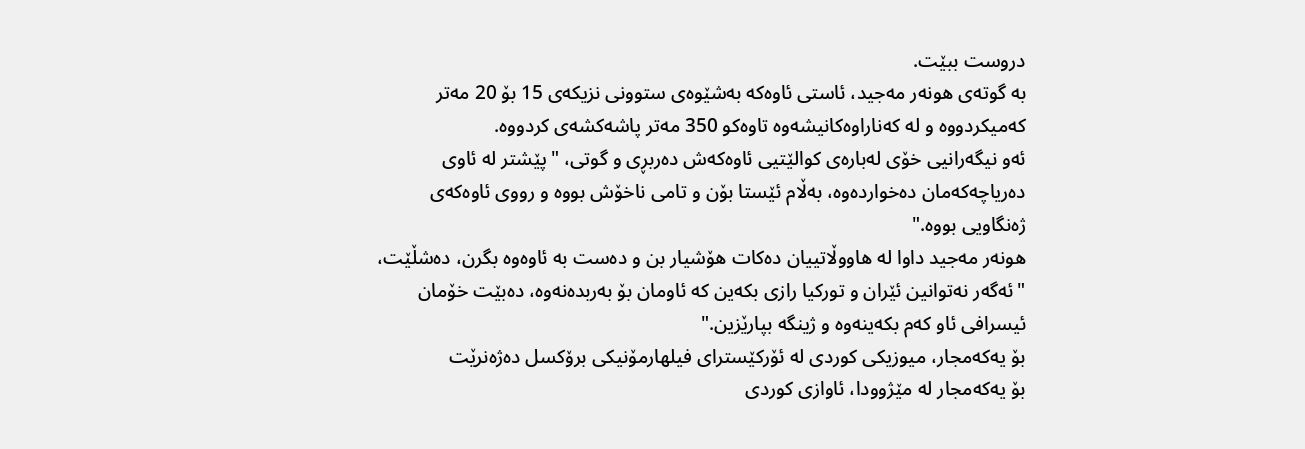دروست ببێت.
بە گوتەی هونەر مەجید، ئاستی ئاوەکە بەشێوەی ستوونی نزیکەی 15 بۆ 20 مەتر کەمیکردووە و لە کەناراوەکانیشەوە تاوەکو 350 مەتر پاشەکشەی کردووە.
ئەو نیگەرانیی خۆی لەبارەی کوالێتیی ئاوەکەش دەربڕی و گوتی، "پێشتر لە ئاوی دەریاچەکەمان دەخواردەوە، بەڵام ئێستا بۆن و تامی ناخۆش بووە و رووی ئاوەکەی ژەنگاویی بووە."
هونەر مەجید داوا لە هاووڵاتییان دەکات هۆشیار بن و دەست بە ئاوەوە بگرن، دەشڵێت، "ئەگەر نەتوانین ئێران و تورکیا رازی بکەین کە ئاومان بۆ بەربدەنەوە، دەبێت خۆمان ئیسرافی ئاو کەم بکەینەوە و ژینگە بپارێزین."
بۆ یەکەمجار، میوزیکی کوردی لە ئۆرکێسترای فیلهارمۆنیکی برۆکسل دەژەنرێت
بۆ یەکەمجار لە مێژوودا، ئاوازی کوردی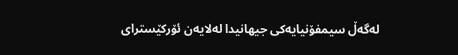لەگەڵ سیمفۆنیایەکی جیهانیدا لەلایەن ئۆرکێسترای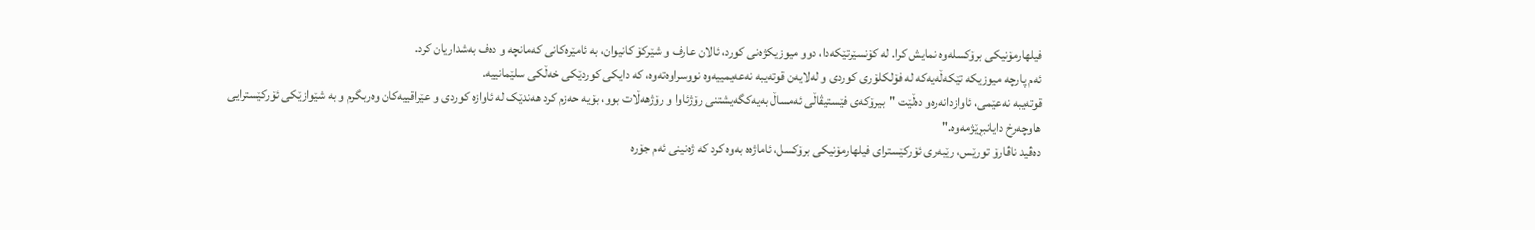فیلهارمۆنیکی برۆکسلەوە نمایش کرا. لە کۆنسێرتێکەدا، دوو میوزیکژەنی کورد، ئالان عارف و شێرکۆ کانیوان، بە ئامێرەکانی کەمانچە و دەف بەشداریان کرد.
ئەم پارچە میوزیکە تێکەڵەیەکە لە فۆلکلۆری کوردی و لەلایەن قوتەیبە نەعەیمییەوە نووسراوەتەوە، کە دایکی کوردێکی خەڵکی سلێمانییە.
قوتەیبە نەعێمی، ئاوازدانەرەو دەڵێت "بیرۆکەی فێستیڤاڵی ئەمساڵ بەیەکگەیشتنی رۆژئاوا و رۆژهەڵات بوو، بۆیە حەزم کرد هەندێک لە ئاوازە کوردی و عێراقییەکان وەربگرم و بە شێوازێکی ئۆرکێسترایی هاوچەرخ دایانبڕێژمەوە."
دەڤید ناڤارۆ تورێس، رێبەری ئۆرکێسترای فیلهارمۆنیکی برۆکسل، ئاماژەە بەوە کرد کە ژەنینی ئەم جۆرە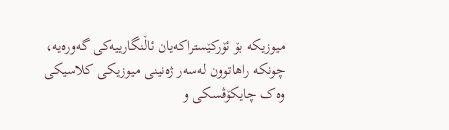میوزیکە بۆ ئۆرکێستراکەیان ئاڵنگارییەکی گەورەیە، چونکە راهاتوون لەسەر ژەنینی میوزیکی کلاسیکی وەک چایکۆڤسکی و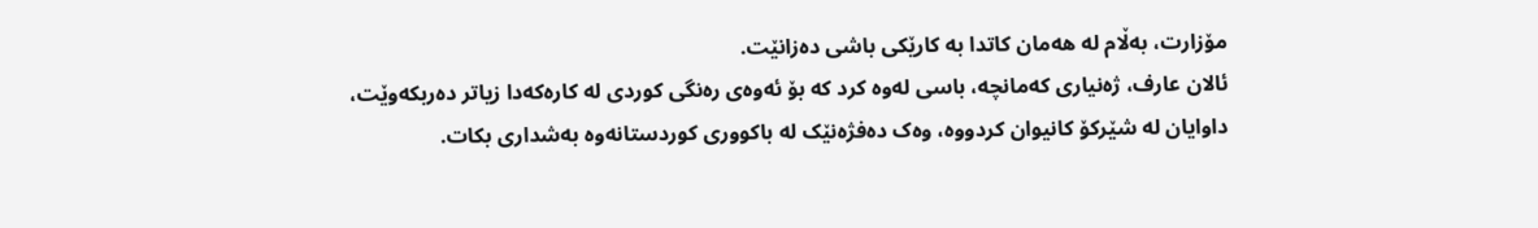مۆزارت، بەڵام لە هەمان کاتدا بە کارێکی باشی دەزانێت.
ئالان عارف، ژەنیاری کەمانچە، باسی لەوە کرد کە بۆ ئەوەی رەنگی کوردی لە کارەکەدا زیاتر دەربکەوێت، داوایان لە شێرکۆ کانیوان کردووە، وەک دەفژەنێک لە باکووری کوردستانەوە بەشداری بکات.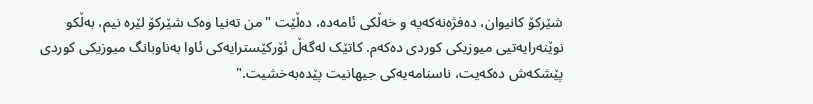شێرکۆ کانیوان، دەفژەنەکەیە و خەڵکی ئامەدە، دەڵێت "من تەنیا وەک شێرکۆ لێرە نیم، بەڵکو نوێنەرایەتیی میوزیکی کوردی دەکەم. کاتێک لەگەڵ ئۆرکێسترایەکی ئاوا بەناوبانگ میوزیکی کوردی پێشکەش دەکەیت، ناسنامەیەکی جیهانیت پێدەبەخشیت."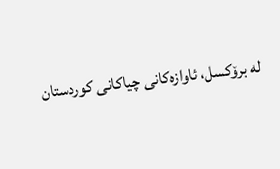لە برۆکسل، ئاوازەکانی چیاکانی کوردستان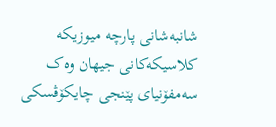شانبەشانی پارچە میوزیکە کلاسیکەکانی جیهان وەک سەمفۆنیای پێنجی چایکۆڤسکی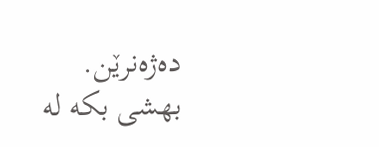دەژەنرێن.
بهشی بكه لە